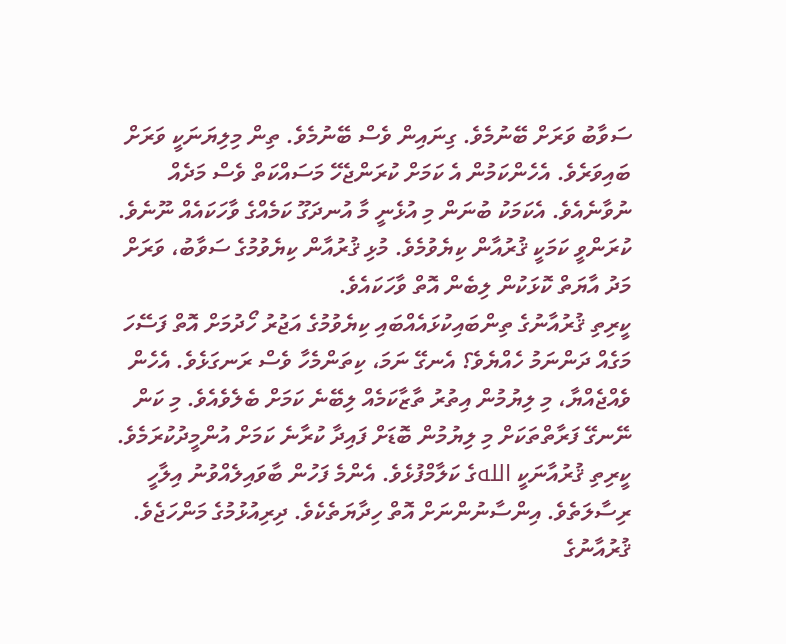ސަވާބު ވަރަށް ބޭނުމެވެ. ގިނައިން ވެސް ބޭނުމެވެ. ތިން މިލިޔަނަކީ ވަރަށް ބައިވަރެވެ. އެހެންކަމުން އެ ކަމަށް ކުރަންޖެހޭ މަސައްކަތް ވެސް މަދެއް ނުވާނެއެވެ. އެކަމަކު ބުނަން މި އުޅެނީ މާ އުނދަގޫ ކަމެއްގެ ވާހަކައެއް ނޫނެވެ. ކުރަންވީ ކަމަކީ ޤުރުއާން ކިޔެވުމެވެ. މުޅި ޤުރުއާން ކިޔެވުމުގެ ސަވާބު، ވަރަށް މަދު އާޔަތް ކޮޅަކުން ލިބެން އޮތް ވާހަކައެވެ.
ކީރިތި ޤުރުއާނުގެ ތިންބައިކުޅައެއްބައި ކިޔެވުމުގެ އަޖުރު ހޯދުމަށް އޮތް ފަސޭހަ މަގެއް ދަންނަމު ހެއްޔެވެ؟ އެނގޭ ނަމަ، ކިތަންމެހާ ވެސް ރަނގަޅެވެ. އެހެން ވެއްޖެއްޔާ، މި ލިޔުމުން އިތުރު ތާޒާކަމެއް ލިބޭނެ ކަމަށް ބެލެވެއެވެ. މި ކަން ނޭނގޭ ފަރާތްތަކަށް މި ލިޔުމުން ބޮޑަށް ފައިދާ ކުރާނެ ކަމަށް އުންމީދުކުރަމެވެ.
ކީރިތި ޤުރުއާނަކީ اللهގެ ކަލާމްފުޅެވެ. އެންމެ ފަހުން ބާވައިލެއްވުނު އިލާހީ ރިސާލަތެވެ. އިންސާނުންނަށް އޮތް ހިދާޔަތެކެވެ. ދިރިއުޅުމުގެ މަންހަޖެވެ. ޤުރުއާނުގެ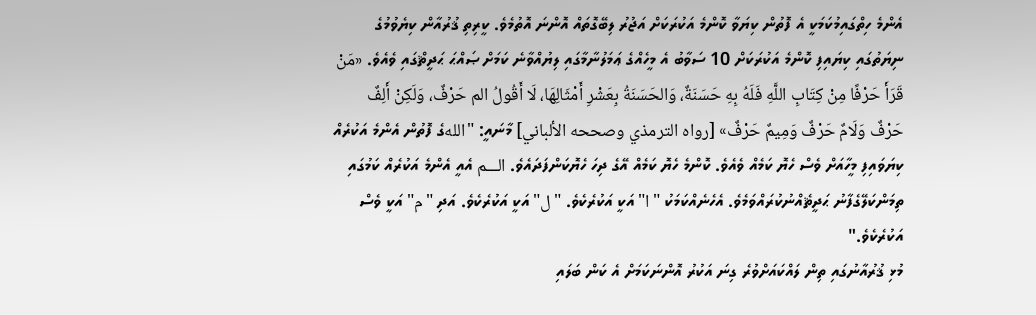އެންމެ ހިތްގައިމުކަމަކީ އެ ފޮތުން ކިޔަވާ ކޮންމެ އަކުރަކަށް އަޖުރު ލިބޭގޮތައް އޮންނަ އޮތުމެވެ. ކީރިތި ޤުރުއާން ކިޔެވުމުގެ ނިޔަތުގައި ކިޔައިފި ކޮންމެ އަކުރަކަށް 10 ސަވާބު އެ މީހެއްގެ ޢަމަލުނާމާގައި ލިޔުއްވާނެ ކަމަށް ޞައްޙަ ޙަދީޘްގައި ވެއެވެ. «مَنْ قَرَأَ حَرْفًا مِنْ كِتَابِ اللَّهِ فَلَهُ بِهِ حَسَنَةٌ، وَالحَسَنَةُ بِعَشْرِ أَمْثَالِهَا، لَا أَقُولُ الم حَرْفٌ، وَلَكِنْ أَلِفٌ حَرْفٌ وَلَامٌ حَرْفٌ وَمِيمٌ حَرْفٌ» [رواه الترمذي وصححه الألباني] މާނައީ: "اللهގެ ފޮތުން އެންމެ އަކުރެއް ކިޔަވައިފި މީހާއަށް ވެސް ހެޔޮ ކަމެއް ވެއެވެ. ކޮންމެ ހެޔޮ ކަމެއް އޭގެ ދިހަ ހެޔޮކަންފަދައެވެ. الـــم އެއީ އެންމެ އަކުރެއް ކަމުގައި ތިމަންކަލޭގެފާނު ޙަދީޘެއްނުކުރައްވަމެވެ. އެހެނެއްކަމަކު "ا" އަކީ އަކުރެކެވެ. "ل" އަކީ އަކުރެކެވެ. އަދި "م" އަކީ ވެސް އަކުރެކެވެ."
މުޅި ޤުރުއާނުގައި ތިން ލައްކައަށްވުރެ ގިނަ އަކުރު އޮންނަކަމަށް އެ ކަން ބަލައި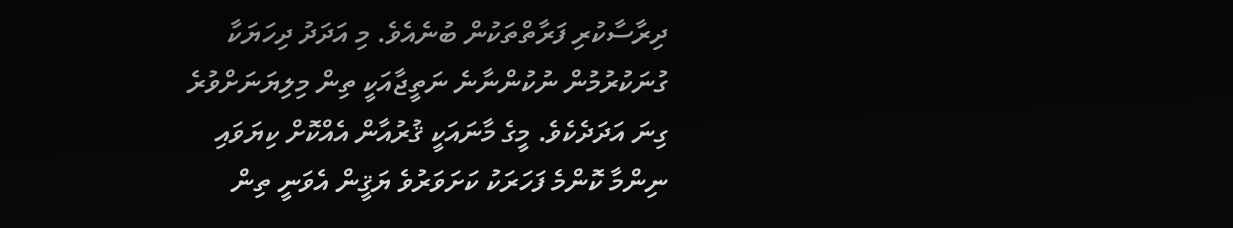ދިރާސާކުރި ފަރާތްތަކުން ބުނެއެވެ. މި އަދަދު ދިހަޔަކާ ގުނަކުރުމުން ނުކުންނާނެ ނަތީޖާއަކީ ތިން މިލިޔަނަށްވުރެ ގިނަ އަދަދެކެވެ. މީގެ މާނައަކީ ޤުރުއާން އެއްކޮށް ކިޔަވައި ނިންމާ ކޮންމެ ފަހަރަކު ކަށަވަރުވެ ޔަޤީން އެވަނީ ތިން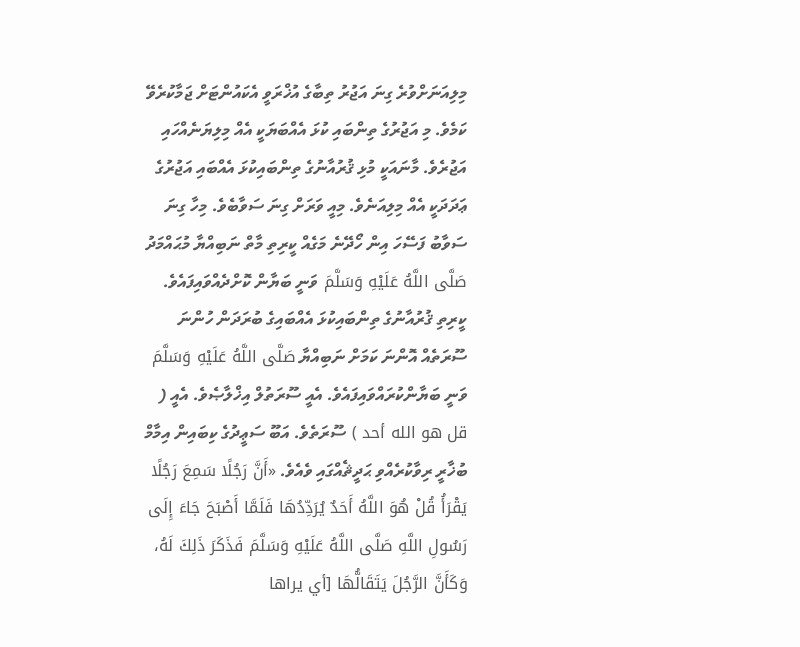މިލިއަނަށްވުރެ ގިނަ އަޖުރު ތިބާގެ އުޚްރަވީ އެކައުންޓަށް ޖަމާކުރެވޭ ކަމެވެ. މި އަޖުރުގެ ތިންބައި ކުޅަ އެއްބަޔަކީ އެއް މިލިޔަނެއްހައި އަޖުރެވެ. މާނައަކީ މުޅި ޤުރުއާނުގެ ތިންބައިކުޅަ އެއްބައި އަޖުރުގެ ޢަދަދަކީ އެއް މިލިއަނެވެ. މިއީ ވަރަށް ގިނަ ސަވާބެވެ. މިހާ ގިނަ ސަވާބު ފަސޭހަ އިން ހޯދޭނެ މަގެއް ކީރިތި މާތް ނަބިއްޔާ މުޙައްމަދު صَلَّى اللَّهُ عَلَيْهِ وَسَلَّمَ ވަނީ ބަޔާން ކޮށްދެއްވައިފައެވެ.
ކީރިތި ޤުރުއާނުގެ ތިންބައިކުޅަ އެއްބައިގެ ބުރަދަން ހުންނަ ސޫރަތެއް އޮންނަ ކަމަށް ނަބިއްޔާ صَلَّى اللَّهُ عَلَيْهِ وَسَلَّمَ ވަނީ ބަޔާންކުރައްވައިފައެވެ. އެއީ ސޫރަތުލް އިޚްލާޞެވެ. އެއީ ( قل هو الله أحد ) ސޫރަތެވެ. އަބޫ ސަޢީދުގެ ކިބައިން އިމާމް ބުޚާރީ ރިވާކުރެއްވި ޙަދީޘެއްގައި ވެއެވެ. «أَنَّ رَجُلًا سَمِعَ رَجُلًا يَقْرَأُ قُلْ هُوَ اللَّهُ أَحَدٌ يُرَدِّدُهَا فَلَمَّا أَصْبَحَ جَاءَ إِلَى رَسُولِ اللَّهِ صَلَّى اللَّهُ عَلَيْهِ وَسَلَّمَ فَذَكَرَ ذَلِكَ لَهُ، وَكَأَنَّ الرَّجُلَ يَتَقَالُّهَا [أي يراها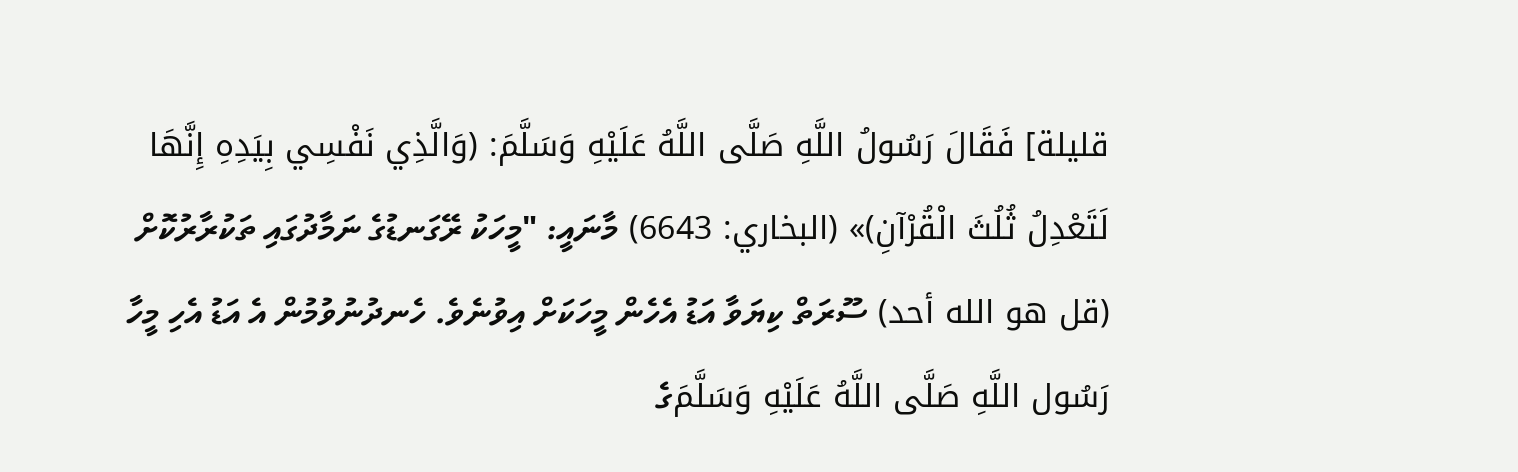قليلة] فَقَالَ رَسُولُ اللَّهِ صَلَّى اللَّهُ عَلَيْهِ وَسَلَّمَ: (وَالَّذِي نَفْسِي بِيَدِهِ إِنَّهَا لَتَعْدِلُ ثُلُثَ الْقُرْآنِ)» (البخاري: 6643) މާނައީ: "މީހަކު ރޭގަނޑުގެ ނަމާދުގައި ތަކުރާރުކޮށް (قل هو الله أحد) ސޫރަތް ކިޔަވާ އަޑު އެހެން މީހަކަށް އިވުނެވެ. ހެނދުނުވުމުން އެ އަޑު އެހި މީހާ رَسُول اللَّهِ صَلَّى اللَّهُ عَلَيْهِ وَسَلَّمَގެ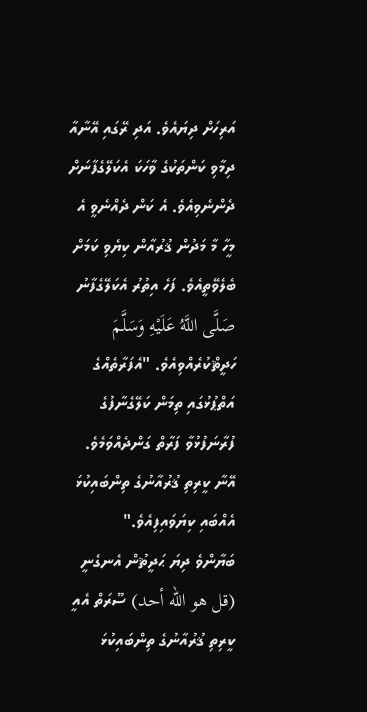އަރިހަށް ދިޔައެވެ. އަދި ރޭގައި އޭނާއާ ދިމާވި ކަންތަކުގެ ވާހަކަ އެކަލޭގެފާނަށް ދެންނެވިއެވެ. އެ ކަން ދެއްނެވީ އެ މީހާ މާ މަދުން ޤުރުއާން ކިޔެވި ކަމަށް ބެލެވޭތީއެވެ. ފަހެ އިތުރު އެކަލޭގެފާނު صَلَّى اللَّهُ عَلَيْهِ وَسَلَّمَ ހަދީޘްކުރެއްވިއެވެ. "އެފަރާތެއްގެ އަތްޕުޅުގައި ތިމަން ކަލޭގެނާފުގެ ފުރާނަފުޅުވާ ފަރާތް ގަންދެއްވަމެވެ. އޭނާ ކީރިތި ޤުރުއާނުގެ ތިންބައިކުޅަ އެއްބައި ކިޔަވައިފިއެވެ."
ބަޔާންވެ ދިޔަ ޙަދީޘުން އެނގެނީ (قل هو الله أحد) ސޫރަތް އެއީ ކީރިތި ޤުރުއާނުގެ ތިންބައިކުޅަ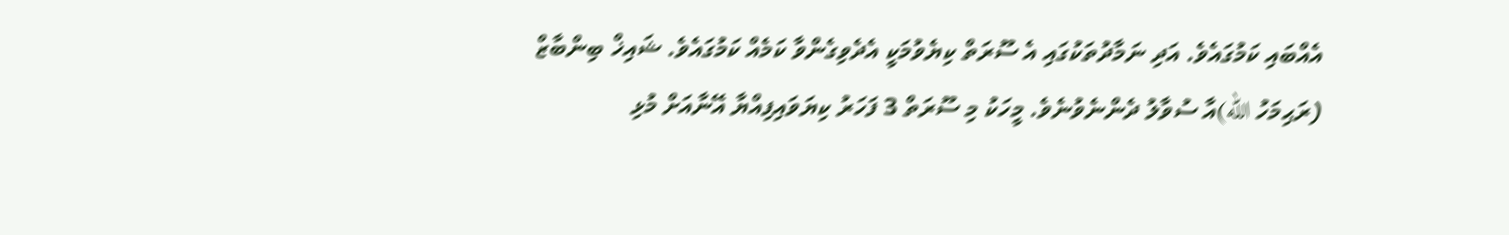އެއްބައި ކަމުގައެވެ. އަދި ނަމާދުތަކުގައި އެ ސޫރަތް ކިޔެވުމަކީ އެދެވިގެންވާ ކަމެއް ކަމުގައެވެ. ޝައިޚް ބިންބާޒް (ރަޙިމަހު الله)އާ ސުވާލު ދެންނެވުނެވެ. މީހަކު މި ސޫރަތް 3 ފަހަރު ކިޔަވައިފިއްޔާ އޭނާއަށް މުޅި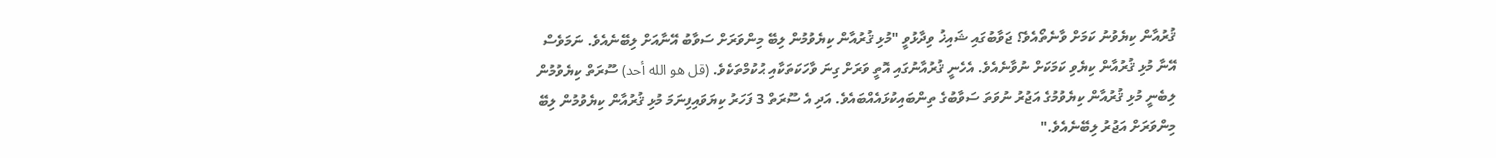ޤުރުއާން ކިޔެވުނު ކަމަށް ވާނެތޯއެވެ؟ ޖަވާބުގައި ޝައިޚު ވިދާޅުވީ "މުޅި ޤުރުއާން ކިޔެވުމުން ލިބޭ މިންވަރަށް ސަވާބު އޭނާއަށް ލިބޭނެއެވެ. ނަމަވެސް އޭނާ މުޅި ޤުރުއާން ކިޔެވި ކަމަކަށް ނުވާނެއެވެ. އެހެނީ ޤުރުއާނުގައި އޮތީ ވަރަށް ގިނަ ވާހަކަތަކާއި ޙުކުމްތަކެވެ. (قل هو الله أحد) ސޫރަތް ކިޔެވުމުން ލިބެނީ މުޅި ޤުރުއާން ކިޔެވުމުގެ އަޖުރު ނުވަތަ ސަވާބުގެ ތިންބައިކުޅައެއްބައެވެ. އަދި އެ ސޫރަތް 3 ފަހަރު ކިޔަވައިފިނަމަ މުޅި ޤުރުއާން ކިޔެވުމުން ލިބޭ މިންވަރަށް އަޖުރު ލިބޭނެއެވެ."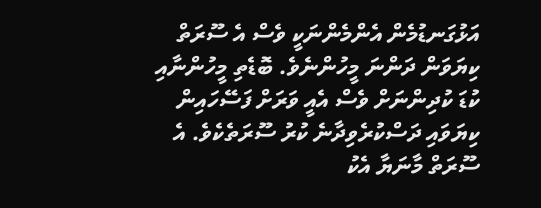އަޅުގަނޑުމެން އެންމެންނަކީ ވެސް އެ ސޫރަތް ކިޔަވަން ދަންނަ މީހުންނެވެ. ބޮޑެތި މީހުންނާއި ކުޑަ ކުދިންނަށް ވެސް އެއީ ވަރަށް ފަސޭހައިން ކިޔަވައި ދަސްކުރެވިދާނެ ކުރު ސޫރަތެކެވެ. އެ ސޫރަތް މާނަޔާ އެކު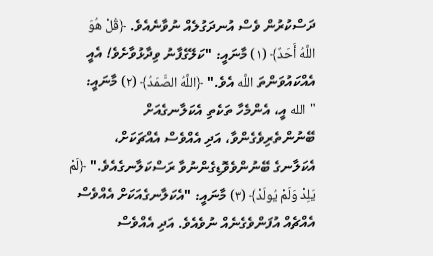ދަސްކުރުން ވެސް އުނދަގުލެއް ނުވާނެއެވެ. ﴿قُلْ هُوَ اللَّهُ أَحَدٌ﴾ (١) މާނައީ: "ކަލޭގެފާނު ވިދާޅުވާށެވެ! އެއީ އެއްކައުވަންތަ اللَّه އެވެ." ﴿اللَّهُ الصَّمَدُ﴾ (٢) މާނައީ: "الله އީ، އެންމެހާ ތަކެތި އެކަލާނގެއަށް ބޭނުންތެރިވެގެންވާ، އަދި އެއްވެސް އެއްޗަކަށް، އެކަލާނގެ ބޭނުންވެވޮޑިގެންނުވާ ރަސްކަލާނގެއެވެ." ﴿لَمْ يَلِدْ وَلَمْ يُولَدْ﴾ (٣) މާނައީ: "އެކަލާނގެއަކަށް އެއްވެސް އެއްޗެއް އުފަންވެގެނެއް ނުވެއެވެ. އަދި އެއްވެސް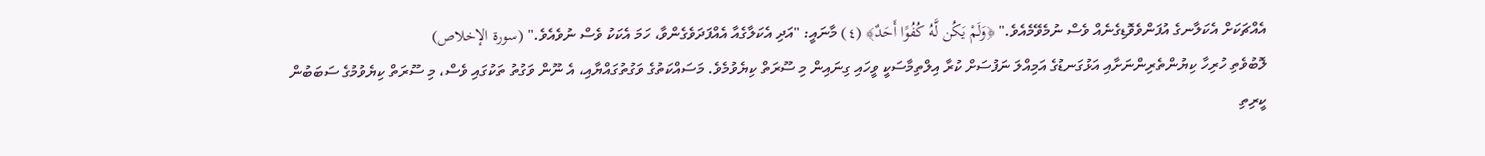އެއްޗަކަށް އެކަލާނގެ އުފަންވެވޮޑިގެނެއް ވެސް ނުމެވޭމެއެވެ." ﴿وَلَمْ يَكُن لَّهُ كُفُوًا أَحَدٌ﴾ (٤) މާނައީ: "އަދި އެކަލާގެއާ އެއްފަދަވެގެންވާ، ހަމަ އެކަކު ވެސް ނުވެއެވެ." (سورة الإخلاص)
ލޮބުވެތި ހުރިހާ ކިޔުންތެރިންނަށާއި އަޅުގަނޑުގެ އަމިއްލަ ނަފުސަށް ކުރާ އިލްތިމާސަކީ ވީހައި ގިނައިން މި ސޫރަތް ކިޔެވުމެވެ. މަސައްކަތުގެ ވަގުތުގައްޔާއި، އެ ނޫން ވަގުތު ތަކުގައި ވެސް، މި ސޫރަތް ކިޔެވުމުގެ ސަބަބުން ކީރިތި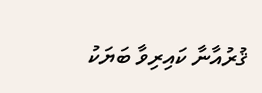ޤުރުއާނާ ކައިރިވާ ބަޔަކު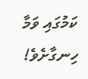ކަމުގައި ވަމާ ހިނގާށެވެ!